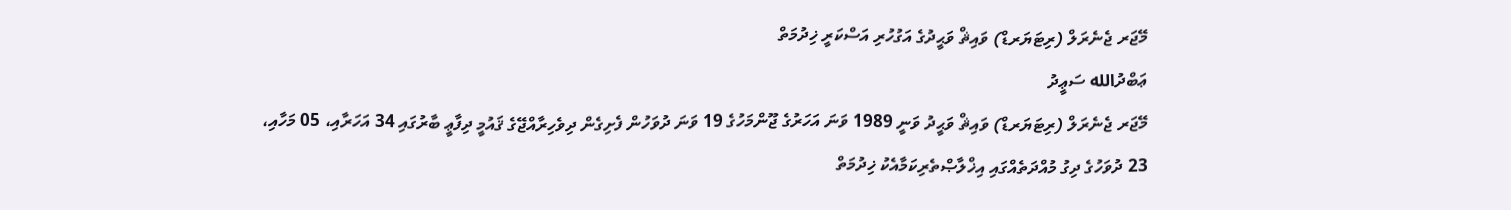މޭޖަރ ޖެނެރަލް (ރިޓަޔަރޑް) ވައިޘް ވަޙީދުގެ އަގުހުރި އަސްކަރީ ޚިދުމަތް
ޢަބްދުالله ސަޢީދު
މޭޖަރ ޖެނެރަލް (ރިޓަޔަރޑް) ވައިޘް ވަޙީދު ވަނީ 1989 ވަނަ އަހަރުގެ ޖޫންމަހުގެ 19 ވަނަ ދުވަހުން ފެށިގެން ދިވެހިރާއްޖޭގެ ޤައުމީ ދިފާޢީ ބާރުގައި 34 އަހަރާއި، 05 މަހާއި، 23 ދުވަހުގެ ދިގު މުއްދަތެއްގައި އިޚްލާޞްތެރިކަމާއެކު ޚިދުމަތް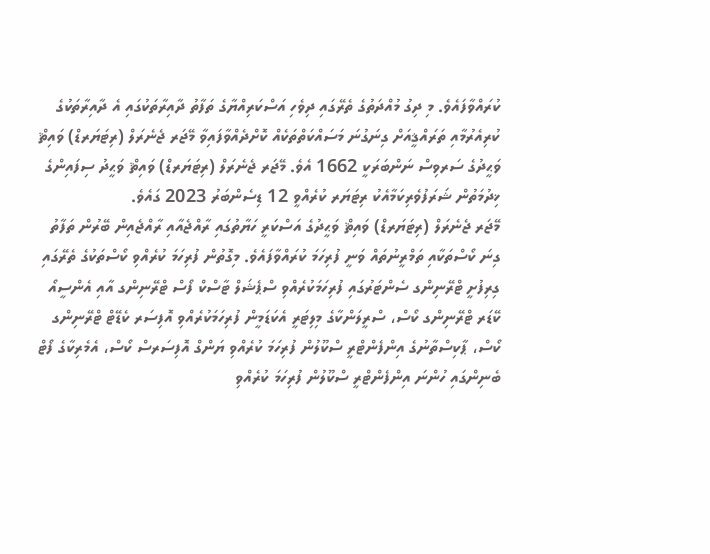ކުރައްވާފައެވެ. މި ދިގު މުއްދަތުގެ ތެރޭގައި ދިވެހި އަސްކަރިއްޔާގެ ތަފާތު ދާއިރާތަކުގައި އެ ދާއިރާތަކުގެ ކުރިއެރުމާއި ތަރައްޤީއަށް ގިނަގުނަ މަސައްކަތްތަކެއް ކޮށްދެއްވާފައިވާ މޭޖަރ ޖެނެރަލް (ރިޓަޔަރޑް) ވައިޘް ވަޙީދުގެ ސަރވިސް ނަންބަރަކީ 1662 އެވެ. މޭޖަރ ޖެނެރަލް (ރިޓަޔަރޑް) ވައިޘް ވަޙީދު ސިފައިންގެ ޚިދުމަތުން ޝަރަފުވެރިކަމާއެކު ރިޓަޔަރ ކުރެއްވީ 12 ޑިސެންބަރު 2023 ގައެވެ.
މޭޖަރ ޖެނެރަލް (ރިޓަޔަރޑް) ވައިޘް ވަޙީދުގެ އަސްކަރީ ހަޔާތުގައި ރާއްޖެއާއި ރާއްޖެއިން ބޭރުން ތަފާތު ގިނަ ކޯސްތަކާއި ތަމްރީނުތައް ވަނީ ފުރިހަމަ ކުރައްވާފައެވެ. މިގޮތުން ފުރިހަމަ ކުރެއްވި ކޯސްތަކުގެ ތެރޭގައި ގިރިފުށީ ޓްރޭނިންގ ސެންޓަރުގައި ފުރިހަމަކުރެއްވި ސްޕެޝަލް ޓާސްކް ފޯސް ޓްރޭނިންގ އާއި އެންސީއޯ ކޭޑަރ ޓްރޭނިންގ ކޯސް، ސްރީލަންކާގެ މިލިޓަރީ އެކަޑަމީން ފުރިހަމަކުރެއްވި އޮފިސަރ ކެޑޭޓް ޓްރޭނިންގ ކޯސް، ޕާކިސްތާނުގެ އިންފެންޓްރީ ސްކޫލުން ފުރިހަމަ ކުރެއްވި ޔަންގް އޮފިސަރސް ކޯސް، އެމެރިކާގެ ފޯޓް ބެނިންގައި ހުންނަ އިންފެންޓްރީ ސްކޫލުން ފުރިހަމަ ކުރެއްވި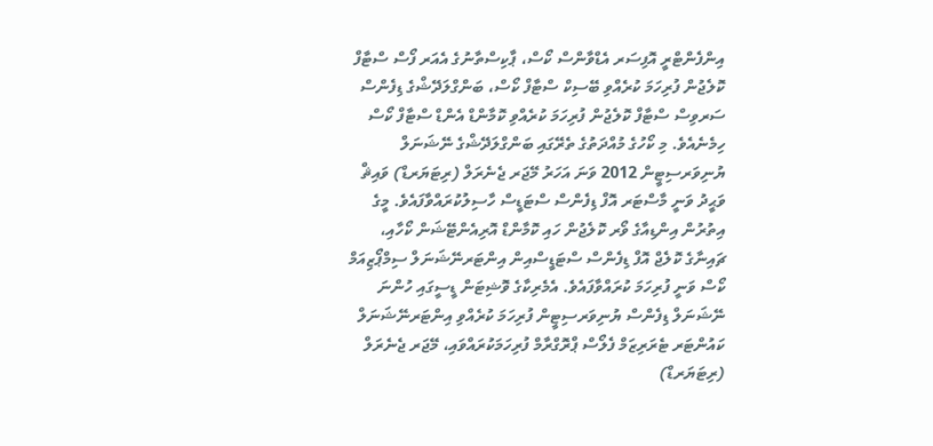އިންފެންޓްރީ އޮފިސަރ އެޑްވާންސް ކޯސް، ޕާކިސްތާނުގެ އެއަރ ފޯސް ސްޓާފް ކޮލެޖުން ފުރިހަމަ ކުރެއްވި ބޭސިކް ސްޓާފް ކޯސް، ބަންގްލަދޭޝްގެ ޑިފެންސް ސަރވިސް ސްޓާފް ކޮލެޖުން ފުރިހަމަ ކުރެއްވި ކޮމާންޑް އެންޑް ސްޓާފް ކޯސް ހިމެނެއެވެ. މި ކޯހުގެ މުއްދަތުގެ ތެރޭގައި ބަންގްލަދޭޝްގެ ނޭޝަނަލް ޔުނިވަރސިޓީން 2012 ވަނަ އަހަރު މޭޖަރ ޖެނެރަލް (ރިޓަޔަރޑް) ވައިޘް ވަޙީދު ވަނީ މާސްޓަރ އޮފް ޑިފެންސް ސްޓަޑީސް ހާސިލުކުރައްވާފައެވެ. މީގެ އިތުރުން އިންޑިއާގެ ވޯރ ކޮލެޖުން ހައި ކޮމާންޑް އޮރިއެންޓޭޝަން ކޯހާއި، ޗައިނާގެ ކޮލެޖް އޮފް ޑިފެންސް ސްޓަޑީސްއިން އިންޓަރނޭޝަނަލް ސިމްޕޯޒިއަމް ކޯސް ވަނީ ފުރިހަމަ ކުރައްވާފައެވެ. އެމެރިކާގެ ވޮޝިޓަން ޑީސީގައި ހުންނަ  ނޭޝަނަލް ޑިފެންސް ޔުނިވަރސިޓީން ފުރިހަމަ ކުރެއްވި އިންޓަރނޭޝަނަލް ކައުންޓަރ ޓެރަރިޒަމް ފެލޯސް ޕްރޮގްރާމް ފުރިހަމަކުރައްވައި، މޭޖަރ ޖެނެރަލް (ރިޓަޔަރޑް)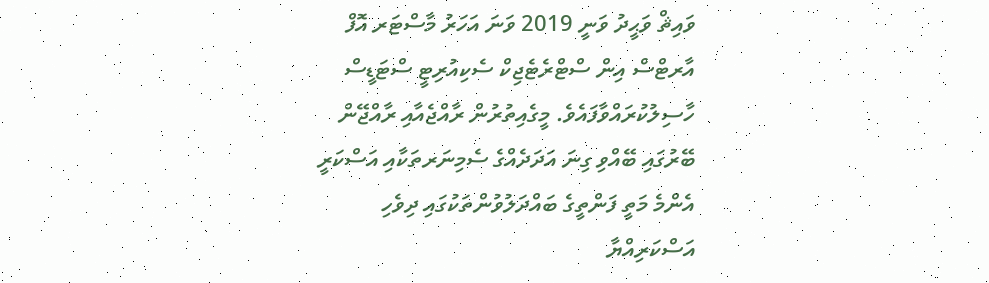ވައިޘް ވަޙީދު ވަނީ 2019 ވަނަ އަހަރު މާސްޓަރ އޮފް އާރޓްސް އިން ސްޓްރެޓެޖިކް ސެކިއުރިޓީ ސްޓަޑީސް ހާސިލުކުރައްވާފައެވެ. މީގެއިތުރުން ރާއްޖެއާއި ރާއްޖޭން ބޭރުގައި ބޭއްވި ގިނަ އަދަދެއްގެ ސެމިނަރތަކާއި އަސްކަރީ އެންމެ މަތީ ފަންތީގެ ބައްދަލުވުންތަކުގައި ދިވެހި އަސްކަރިއްޔާ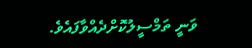ވަނީ ތަމްސީލުކޮށްދެއްވާފައެވެ.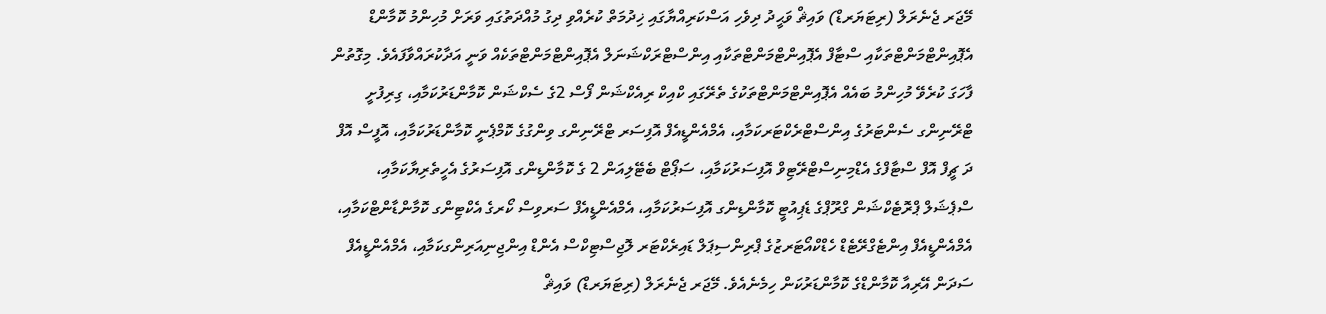މޭޖަރ ޖެނެރަލް (ރިޓަޔަރޑް) ވައިޘް ވަޙީދު ދިވެހި އަސްކަރިއްޔާގައި ޚިދުމަތް ކުރެއްވި ދިގު މުއްދަތުގައި ވަރަށް މުހިންމު ކޮމާންޑް އެޕޮއިންޓްމަންޓްތަކާއި ސްޓާފް އެޕޮއިންޓްމަންޓްތަކާއި އިންސްޓްރަކްޝަނަލް އެޕޮއިންޓްމަންޓްތަކެއް ވަނީ އަދާކުރައްވާފައެވެ. މިގޮތުން ފާހަގަ ކުރެވޭ މުހިންމު ބައެއް އެޕޮއިންޓްމަންޓްތަކުގެ ތެރޭގައި ކްއިކް ރިއެކްޝަން ފޯސް 2ގެ ސެކްޝަން ކޮމާންޑަރުކަމާއި، ގިރިފުށީ ޓްރޭނިންގ ސެންޓަރުގެ އިންސްޓްރެކްޓަރކަމާއި، އެމްއެންޑީއެފް އޮފިސަރ ޓްރޭނިންގ ވިންގުގެ ކޮމްޕެނީ ކޮމާންޑަރުކަމާއި، އޮފީސް އޮފް ދަ ޗީފް އޮފް ސްޓާފްގެ އެޑްމިނިސްޓްރޭޓިވް އޮފިސަރުކަމާއި، ސަޕޯޓް ބެޓޭލިއަން 2 ގެ ކޮމާންޑިންގ އޮފިސަރުގެ އެހީތެރިޔާކަމާއި، ސްޕެޝަލް ޕްރޮޓެކްޝަން ގްރޫޕްގެ ޑެޕިއުޓީ ކޮމާންޑިންގ އޮފިސަރުކަމާއި، އެމްއެންޑީއެފް ސަރވިސް ކޯރގެ އެކްޓިންގ ކޮމާންޑާންޓްކަމާއި، އެމްއެންޑީއެފް އިންޓެގްރޭޓެޑް ހެޑްކްއޯޓަރޒުގެ ޕްރިންސިޕަލް ޑައިރެކްޓަރ ލޮޖިސްޓިކްސް އެންޑް އިންޖިނިއަރިންގކަމާއި، އެމްއެންޑީއެފް ސަދަން އޭރިއާ ކޮމާންޑްގެ ކޮމާންޑަރުކަން ހިމެނެއެވެ. މޭޖަރ ޖެނެރަލް (ރިޓަޔަރޑް) ވައިޘް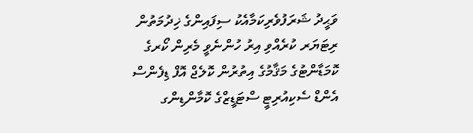ވަޙީދު ޝަރަފުވެރިކަމާއެކު ސިފައިންގެ ޚިދުމަތުން ރިޓަޔަރ ކުރެއްވި އިރު ހުންނެވީ މެރިން ކޯރގެ ކޮމަޑާންޓުގެ މަޤާމުގެ އިތުރުން ކޮލެޖް އޮފް ޑިފެންސް އެންޑް ސެކިއުރިޓީ ސްޓަޑީޒްގެ ކޮމާންޑިންގ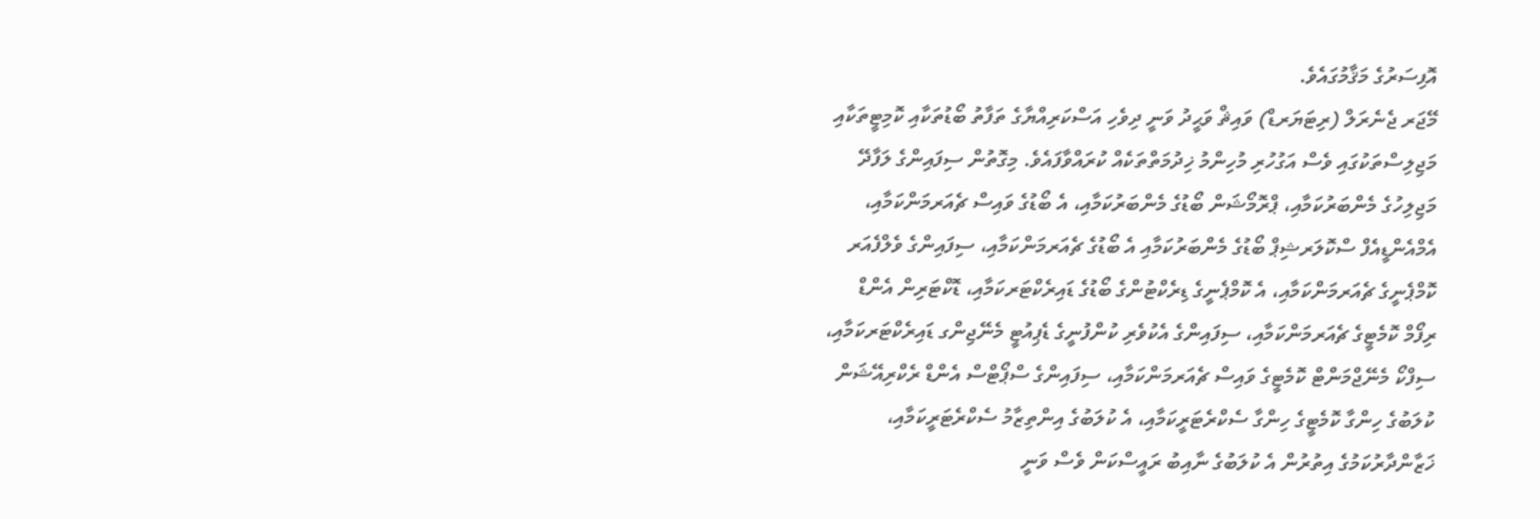އޮފިސަރުގެ މަޤާމުގައެވެ.
މޭޖަރ ޖެނެރަލް (ރިޓަޔަރޑް) ވައިޘް ވަޙީދު ވަނީ ދިވެހި އަސްކަރިއްޔާގެ ތަފާތު ބޯޑުތަކާއި ކޮމިޓީތަކާއި މަޖިލިސްތަކުގައި ވެސް އަގުހުރި މުހިންމު ޚިދުމަތްތަކެއް ކުރައްވާފައެވެ. މިގޮތުން ސިފައިންގެ ލަފާދޭ މަޖިލިހުގެ މެންބަރުކަމާއި، ޕްރޮމޯޝަން ބޯޑުގެ މެންބަރުކަމާއި، އެ ބޯޑުގެ ވައިސް ޗެއަރމަންކަމާއި، އެމްއެންޑީއެފް ސްކޮލަރޝިޕް ބޯޑުގެ މެންބަރުކަމާއި އެ ބޯޑުގެ ޗެއަރމަންކަމާއި، ސިފައިންގެ ވެލްފެއަރ ކޮމްޕެނީގެ ޗެއަރމަންކަމާއި، އެ ކޮމްޕެނީގެ ޑިރެކްޓުންގެ ބޯޑުގެ ޑައިރެކްޓަރކަމާއި، ޑޮކްޓަރިން އެންޑް ރިފޯމް ކޮމެޓީގެ ޗެއަރމަންކަމާއި، ސިފައިންގެ އެކުވެރި ކުންފުނީގެ ޑެޕިއުޓީ މެނޭޖިންގ ޑައިރެކްޓަރކަމާއި، ސިފްކޯ މެނޭޖްމަންޓް ކޮމެޓީގެ ވައިސް ޗެއަރމަންކަމާއި، ސިފައިންގެ ސްޕޯޓްސް އެންޑް ރެކްރިއޭޝަން ކުލަބުގެ ހިންގާ ކޮމެޓީގެ ހިންގާ ސެކްރެޓަރީކަމާއި، އެ ކުލަބުގެ އިންތިޒާމު ސެކްރެޓަރީކަމާއި، ޚަޒާންދާރުކަމުގެ އިތުރުން އެ ކުލަބުގެ ނާއިބު ރައީސްކަން ވެސް ވަނީ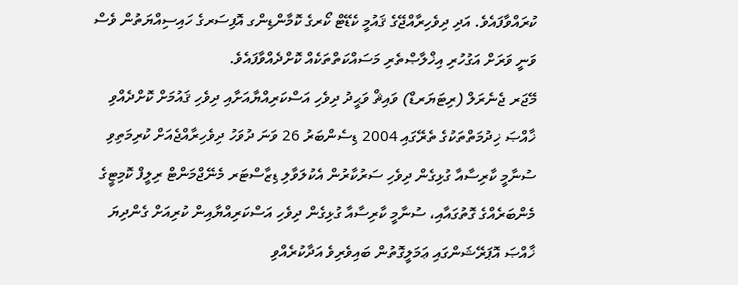ކުރައްވާފައެވެ. އަދި ދިވެހިރާއްޖޭގެ ޤައުމީ ކެޑޭޓް ކޯރގެ ކޮމާންޑިންގ އޮފިސަރގެ ހައިސިއްޔަތުން ވެސް ވަނީ ވަރަށް އަގުހުރި އިޚްލާޞްތެރި މަސައްކަތްތަކެއް ކޮށްދެއްވާފައެވެ.
މޭޖަރ ޖެނެރަލް (ރިޓަޔަރޑް) ވައިޘް ވަޙީދު ދިވެހި އަސްކަރިއްޔާއަށާއި ދިވެހި ޤައުމަށް ކޮށްދެއްވި ޚާއްޞަ ޚިދުމަތްތަކުގެ ތެރޭގައި 2004 ޑިސެންބަރު 26 ވަނަ ދުވަހު ދިވެހިރާއްޖެއަށް ކުރިމަތިވި ސުނާމީ ކާރިސާއާ ގުޅިގެން ދިވެހި ސަރުކާރުން އެކުލަވާލި ޑިޒާސްޓަރ މެނޭޖްމަންޓް ރިލީފް ކޮމިޓީގެ މެންބަރެއްގެ ގޮތުގައާއި، ސުނާމީ ކާރިސާއާ ގުޅިގެން ދިވެހި އަސްކަރިއްޔާއިން ކުރިއަށް ގެންދިޔަ ޚާއްޞަ އޮޕަރޭޝަންގައި ޢަމަލީގޮތުން ބައިވެރިވެ އަދާކުރެއްވި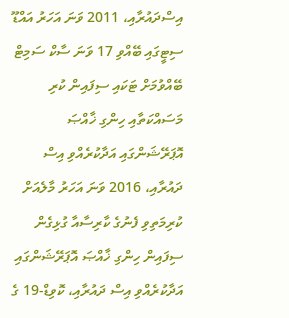އިސްދައުރާއި، 2011 ވަނަ އަހަރު އައްޑޫ ސިޓީގައި ބޭއްވި 17 ވަނަ ސާކް ސަމިޓް ބޭއްވުމަށް ޓަކައި ސިފައިން ކުރި މަސައްކަތާއި ހިންގި ޚާއްޞަ އޮޕަރޭޝަންގައި އަދާކުރެއްވި އިސް ދައުރާއި، 2016 ވަނަ އަހަރު މާލެއަށް ކުރިމަތިވި ފެނުގެ ކާރިސާއާ ގުޅިގެން ސިފައިން ހިންގި ޚާއްޞަ އޮޕަރޭޝަންގައި އަދާކުރެއްވި އިސް ދައުރާއި، ކޮވިޑް-19 ގެ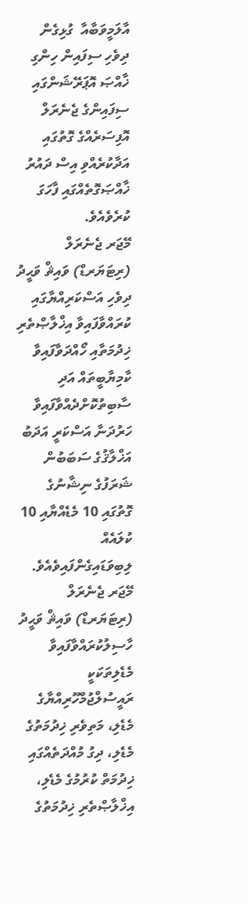އާލަމީވަބާއާ  ގުޅިގެން ދިވެހި ސިފައިން ހިންގި ޚާއްޞަ އޮޕަރޭޝަންގައި ސިފައިންގެ ޖެނެރަލް އޮފިސަރެއްގެ ގޮތުގައި އަދާކުރެއްވި އިސް ދައުރު ޚާއްޞަގޮތެއްގައި ފާހަގަ ކުރެވެއެވެ.
މޭޖަރ ޖެނެރަލް (ރިޓަޔަރޑް) ވައިޘް ވަޙީދު ދިވެހި އަސްކަރިއްޔާގައި ކުރައްވާފައިވާ އިޚްލާޞްތެރި ޚިދުމަތާއި ހޯއްދަވާފައިވާ ކާމިޔާބީތައް އަދި ސާބިތުކޮށްދެއްވާފައިވާ ހަރުދަނާ އަސްކަރީ އަދަބު އަޚްލާޤުގެ ސަބަބުން ޝަރަފުގެ ނިޝާނުގެ ގޮތުގައި 10 މެޑެއްޔާއި 10 ކުލައެއް ލިބިވަޑައިގެންފައިވެއެވެ. މޭޖަރ ޖެނެރަލް (ރިޓަޔަރޑް) ވައިޘް ވަޙީދު ހާސިލުކުރައްވާފައިވާ މެޑެލިތަކަކީ ރައީސުލްޖުމްހޫރިއްޔާގެ މެޑެލި، މަތިވެރި ޚިދުމަތުގެ މެޑެލި، ދިގު މުއްދަތެއްގައި ޚިދުމަތް ކުރުމުގެ މެޑެލި، އިޚްލާޞްތެރި ޚިދުމަތުގެ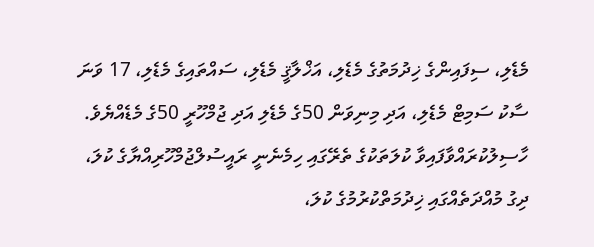މެޑެލި، ސިފައިންގެ ޚިދުމަތުގެ މެޑެލި، އަޚްލާޤީ މެޑެލި، ސައްތައިގެ މެޑެލި، 17 ވަނަ ސާކު ސަމިޓް މެޑެލި، އަދި މިނިވަން 50ގެ މެޑެލި އަދި ޖުމްހޫރީ 50ގެ މެޑެއްޔެވެ. ހާސިލުކުރައްވާފައިވާ ކުލަތަކުގެ ތެރޭގައި ހިމެނެނީ ރައީސުލްޖުމްހޫރިއްޔާގެ ކުލަ، ދިގު މުއްދަތެއްގައި ޚިދުމަތްކުރުމުގެ ކުލަ،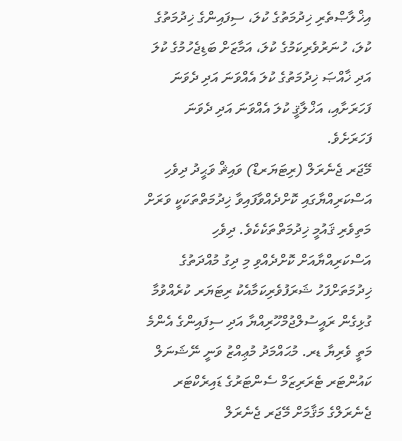އިޚްލާޞްތެރި ޚިދުމަތުގެ ކުލަ، ސިފައިންގެ ޚިދުމަތުގެ ކުލަ، ހުނަރުވެރިކަމުގެ ކުލަ، އަމާޒަށް ބަޑިޖެހުމުގެ ކުލަ އަދި ޚާއްޞަ ޚިދުމަތުގެ ކުލަ އެއްވަނަ އަދި ދެވަނަ ފަހަރަށާއި، އަޚްލާޤީ ކުލަ އެއްވަނަ އަދި ދެވަނަ ފަހަރަށެވެ.
މޭޖަރ ޖެނެރަލް (ރިޓަޔަރޑް) ވައިޘް ވަޙީދު ދިވެހި އަސްކަރިއްޔާގައި ކޮށްދެއްވާފައިވާ ޚިދުމަތްތަކަކީ ވަރަށް މަތިވެރި ޤައުމީ ޚިދުމަތްތަކެކެވެ. ދިވެހި އަސްކަރިއްޔާއަށް ކޮށްދެއްވި މި ދިގު މުއްދަތުގެ ޚިދުމަތަށްފަހު ޝަރަފުވެރިކަމާއެކު ރިޓަޔަރ ކުރެއްވުމާ ގުޅިގެން ރައީސުލްޖުމްހޫރިއްޔާ އަދި ސިފައިންގެ އެންމެ މަތީ ވެރިޔާ ޑރ. މުޙައްމަދު މުޢިއްޒު ވަނީ ނޭޝަނަލް ކައުންޓަރ ޓެރަރިޒަމް ސެންޓަރުގެ ޑައިރެކްޓަރ ޖެނެރަލްގެ މަޤާމަށް މޭޖަރ ޖެނެރަލް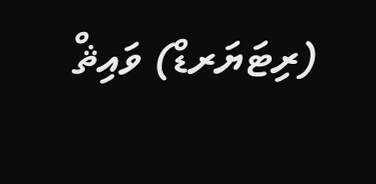(ރިޓަޔަރޑް) ވައިޘް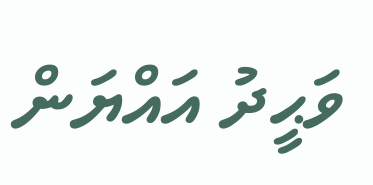ވަޙީދު އައްޔަން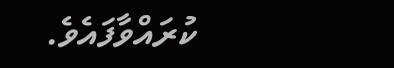ކުރައްވާފައެވެ.